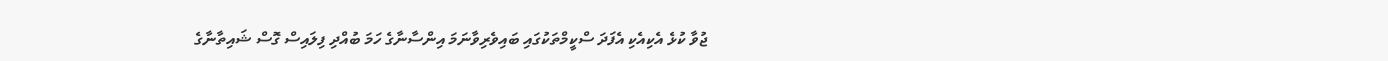ޖުވާ ކުޅެ އެކިއެކި އެފަދަ ސްކީމްތަކުގައި ބައިވެރިވާނަމަ އިންސާނާގެ ހަމަ ބުއްދި ފިލައިސް ގޮސް ޝައިތާނާގެ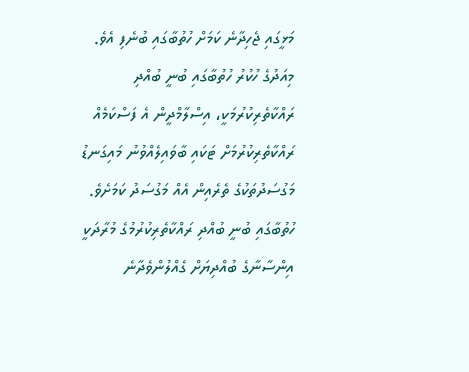މަޅީގައި ޖެހިދާނެ ކަމަށް ހުތުބާގައި ބުނެފި އެވެ.
މިއަދުގެ ހުކުރު ހުތުބާގައި ބުނީ ބުއްދި ރައްކާތެރިކުރުމަކީ، އިސްލާމްދީން އެ ފަސްކަމެއް ރައްކާތެރިކުރުމަށް ޓަކައި ބާވައިލެއްވުނު މައިގަނޑު މަގުސަދުތަކުގެ ތެރެއިން އެއް މަގުސަދު ކަމަށެވެ. ހުތުބާގައި ބުނީ ބުއްދި ރައްކާތެރިކުރުމުގެ މުރާދަކީ އިންސާނާގެ ބުއްދިޔަށް ގެއްލުންވެދާނެ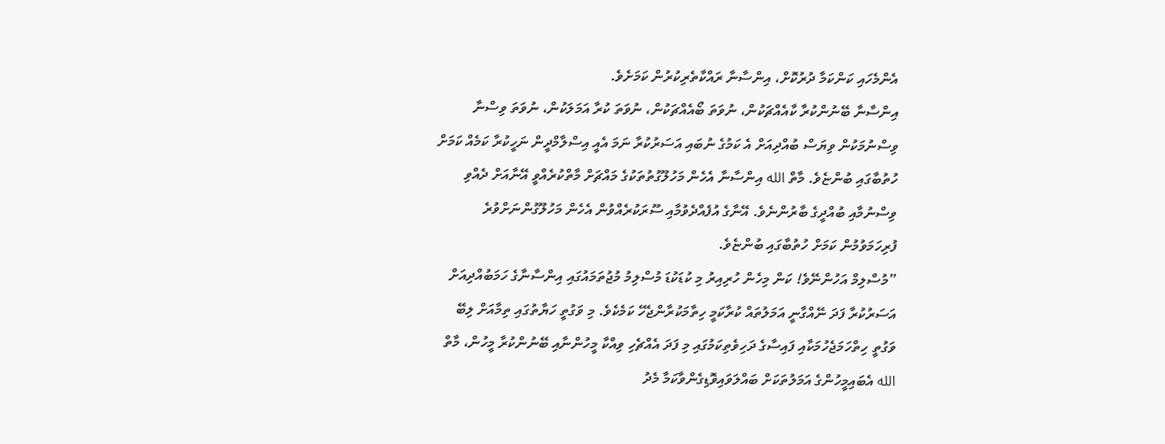އެންމެހައި ކަންކަމާ ދުރުކޮށް، އިންސާނާ ރައްކާތެރިކުރުން ކަމަށެވެ.
އިންސާނާ ބޭނުންކުރާ ކާއެއްޗަކުން، ނުވަތަ ބޯއެއްޗަކުން، ނުވަތަ ކުރާ އަމަލަކުން، ނުވަތަ ވިސްނާ ވިސްނުމަކުން ވިޔަސް ބުއްދިއަށް އެ ކަމުގެ ނުބައި އަސަރުކުރާ ނަމަ އެއީ އިސްލާމްދީން ނަހީކުރާ ކަމެއް ކަމަށް ހުތުބާގައި ބުންޏެވެ. މާތް الله އިންސާނާ އެހެން މަހުލޫގުތުތަކުގެ މައްޗަށް މާތްކުރެއްވީ އޭނާއަށް ދެއްވި ވިސްނުމާއި ބުއްދީގެ ބާރުންނެވެ. އޭނާގެ އުފެއްދެވުމާއި ސޫރަކުރެއްވުން އެހެން މަހުލޫގުންނަށްވުރެ ފުރިހަމަވުމުން ކަމަށް ހުތުބާގައި ބުންޏެވެ.
”މުސްލިމް އަހުންނޭވެ! ކަން މިހެން ހުރިއިރު މި ކުޑަކުޑަ މުސްލިމު މުޖުތަމައުގައި އިންސާނާގެ ހަމަބުއްދިއަށް އަސަރުކުރާ ފަދަ ނޭއްގާނީ އަމަލުތައް ކުރާކަމީ ހިތާމަކުރާންޖެހޭ ކަމެކެވެ. މި ވަގުތީ ހަޔާތުގައި ތިމާއަށް ލިބޭ ވަގުތީ ހިތްހަމަޖެހުމަކާއި ފައިސާގެ ދަހިވެތިކަމުގައި މި ފަދަ އެއްޗެހި ވިއްކާ މީހުންނާއި ބޭނުންކުރާ މީހުން، މާތް الله އެބައިމީހުންގެ އަމަލުތަކަށް ބައްލަވައިވޮޑިގެންވާކަމާ މެދު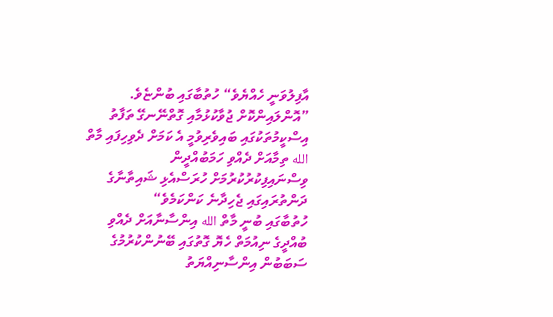އާފިލުވަނީ ހެއްޔެވެ“ ހުތުބާގައި ބުންޏެވެ.
”އޮންލައިންކޮށް ޖުވާކުޅުމާއި ގޮތްނޭނގޭ ތަފާތު އިސްކީމުތަކުގައި ބައިވެރިވުމީ އެ ކަމަށް ދެވިހިފައި މާތް الله ތިމާއަށް ދެއްވި ހަމަބުއްދީން ވިސްނައިފިކުރުކުރުމަށް ހުރަސްއެޅި ޝައިތާނާގެ ދަންތުރައިގައި ޖެހިދާނެ ކަންކަމެވެ“
ހުތުބާގައި ބުނީ މާތް الله އިންސާނާއަށް ދެއްވި ބުއްދީގެ ނިއުމަތް ހެޔޮ ގޮތުގައި ބޭނުންކުރުމުގެ ސަބަބުން އިންސާނިއްޔަތު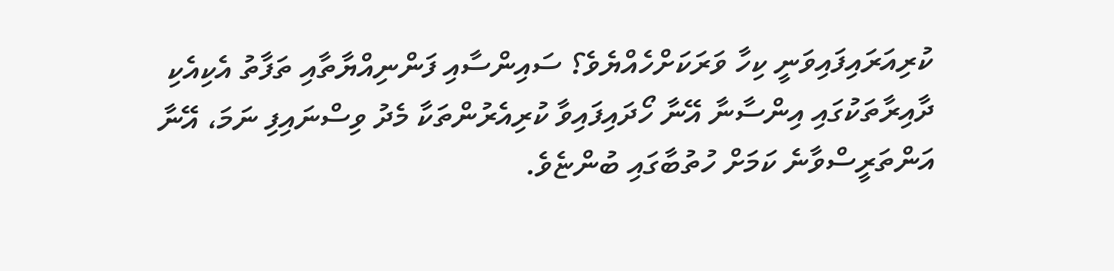ކުރިއަރައިފައިވަނީ ކިހާ ވަރަކަށްހެއްޔެވެ؟ ސައިންސާއި ފަންނިއްޔާތާއި ތަފާތު އެކިއެކި ދާއިރާތަކުގައި އިންސާނާ އޭނާ ހޯދައިފައިވާ ކުރިއެރުންތަކާ މެދު ވިސްނައިފި ނަމަ، އޭނާ އަންތަރީސްވާނެ ކަމަށް ހުތުބާގައި ބުންޏެވެ.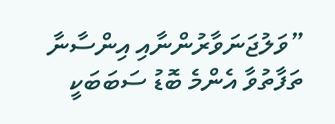”ވަލުޖަނަވާރުންނާއި އިންސާނާ ތަފާތުވާ އެންމެ ބޮޑު ސަބަބަކީ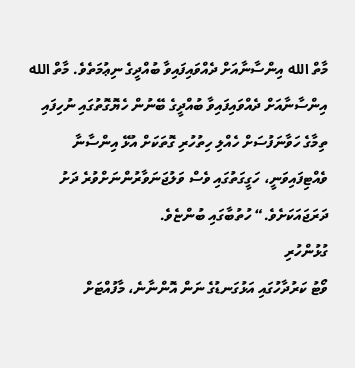މާތް الله އިންސާނާއަށް ދެއްވައިފައިވާ ބުއްދީގެ ނިޢުމަތެވެ. މާތް الله އިންސާނާއަށް ދެއްވައިފައިވާ ބުއްދީގެ ބޭނުން ހެޔޮގޮތުގައި ނުހިފައި ތިމާގެ ހަވާނަފުސަށް ހެއްލި ހިތުހުރި ގޮތަކަށް އުޅޭ އިންސާނާ ވެއްޓިފައިވަނީ، ހަގީގަތުގައި ވެސް ވަލުޖަނަވާރުންނަށްވުރެ ދަށު ދަރަޖައަކަށެވެ.“ ހުތުބާގައި ބުންޏެވެ.
ގުޅުންހުރި
ވޯޓު ކަރުދާހުގައި އަޅުގަނޑުގެ ނަން އޮންނާނެ، މާފުއްޓަށް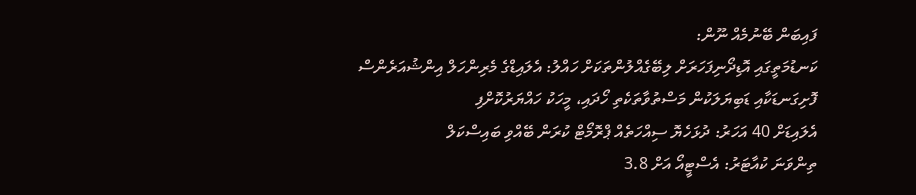ފައިބަން ބޭނުމެއް ނޫން:
ކަނޑުމަތީގައި އޮޑިދޯނިފަހަރަށް ލިބޭގެއްލުންތަކަށް ހައްލު: އެލައިޑްގެ މެރިންހަލް އިންޝުއަރެންސް
ފޮށިގަނޑަކާއި ޑަބިޔަލަކުން މަސްތުވާތަކެތި ހޯދައި، މީހަކު ހައްޔަރުކޮށްފި
އެލައިޑަށް 40 އަހަރު: ދުޅަހެޔޮ ސިއްހަތެއް ޕްރޮމޯޓް ކުރަން ބޭއްވި ބައިސްކަލް
ތިންވަނަ ކުއާޓަރު: އެސްޓީއޯ އަށް 3.8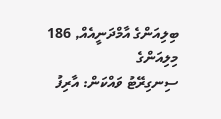ބިލިއަންގެ އާމްދަނީއެއް, 186 މިލިއަންގެ
ސިނގިރޭޓު ވައްކަން: އާރިފު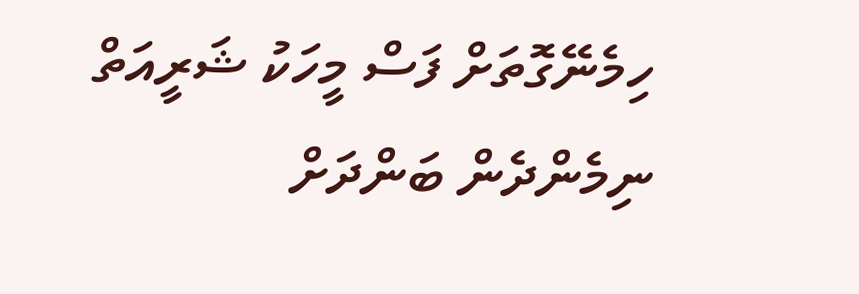ހިމެނޭގޮތަށް ފަސް މީހަކު ޝަރީއަތް ނިމެންދެން ބަންދަށް